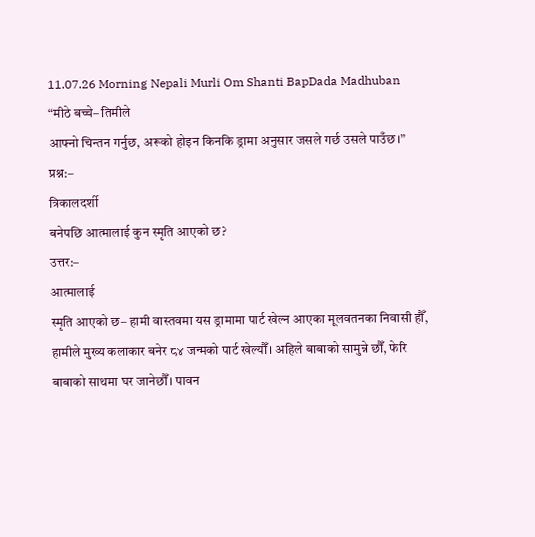11.07.26 Morning Nepali Murli Om Shanti BapDada Madhuban
“मीठे बच्चे– तिमीले
आफ्नो चिन्तन गर्नुछ, अरूको होइन किनकि ड्रामा अनुसार जसले गर्छ उसले पाउँछ।”
प्रश्न:–
त्रिकालदर्शी
बनेपछि आत्मालाई कुन स्मृति आएको छ?
उत्तर:–
आत्मालाई
स्मृति आएको छ– हामी वास्तवमा यस ड्रामामा पार्ट खेल्न आएका मूलवतनका निवासी हौँ,
हामीले मुख्य कलाकार बनेर ८४ जन्मको पार्ट खेल्यौँ। अहिले बाबाको सामुन्ने छौँ, फेरि
बाबाको साथमा घर जानेछौँ। पावन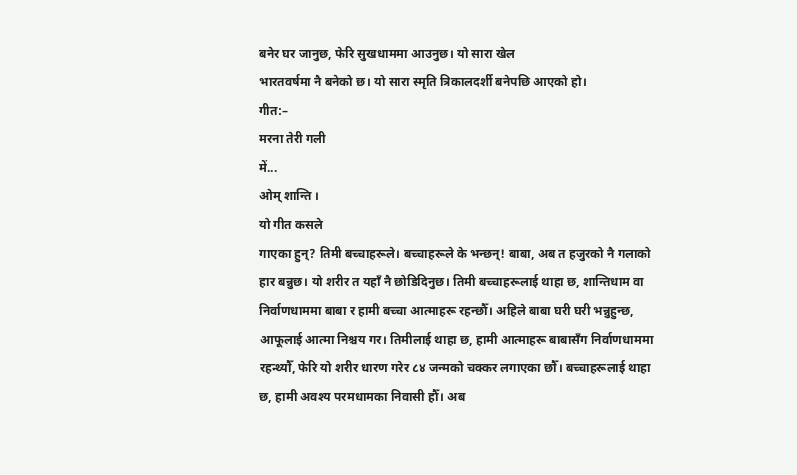बनेर घर जानुछ, फेरि सुखधाममा आउनुछ। यो सारा खेल
भारतवर्षमा नै बनेको छ। यो सारा स्मृति त्रिकालदर्शी बनेपछि आएको हो।
गीत:–
मरना तेरी गली
में...
ओम् शान्ति ।
यो गीत कसले
गाएका हुन्? तिमी बच्चाहरूले। बच्चाहरूले के भन्छन्! बाबा, अब त हजुरको नै गलाको
हार बन्नुछ। यो शरीर त यहाँ नै छोडिदिनुछ। तिमी बच्चाहरूलाई थाहा छ, शान्तिधाम वा
निर्वाणधाममा बाबा र हामी बच्चा आत्माहरू रहन्छौँ। अहिले बाबा घरी घरी भन्नुहुन्छ,
आफूलाई आत्मा निश्चय गर। तिमीलाई थाहा छ, हामी आत्माहरू बाबासँग निर्वाणधाममा
रहन्थ्यौँ, फेरि यो शरीर धारण गरेर ८४ जन्मको चक्कर लगाएका छौँ। बच्चाहरूलाई थाहा
छ, हामी अवश्य परमधामका निवासी हौँ। अब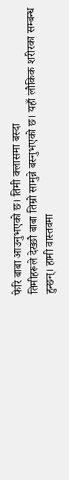फेरि बाबा आउनुभएको छ। तिमी क्लासमा बस्दा
तिमीहरूले देख्छौ बाबा तिम्रो सामुन्ने बस्नुभएको छ। यहाँ लौकिक शरीरका सम्बन्ध
हुन्छन्। हामी वास्तवमा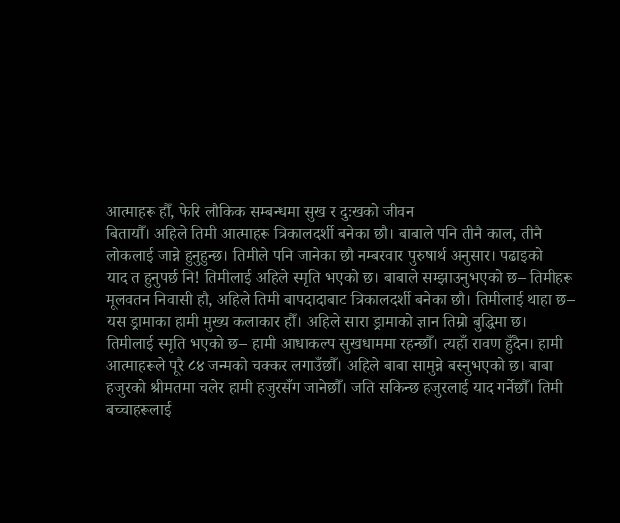आत्माहरू हौँ, फेरि लौकिक सम्बन्धमा सुख र दुःखको जीवन
बितायौँ। अहिले तिमी आत्माहरू त्रिकालदर्शी बनेका छौ। बाबाले पनि तीनै काल, तीनै
लोकलाई जान्ने हुनुहुन्छ। तिमीले पनि जानेका छौ नम्बरवार पुरुषार्थ अनुसार। पढाइको
याद त हुनुपर्छ नि! तिमीलाई अहिले स्मृति भएको छ। बाबाले सम्झाउनुभएको छ– तिमीहरू
मूलवतन निवासी हौ, अहिले तिमी बापदादाबाट त्रिकालदर्शी बनेका छौ। तिमीलाई थाहा छ–
यस ड्रामाका हामी मुख्य कलाकार हौँ। अहिले सारा ड्रामाको ज्ञान तिम्रो बुद्धिमा छ।
तिमीलाई स्मृति भएको छ– हामी आधाकल्प सुखधाममा रहन्छौँ। त्यहाँ रावण हुँदैन। हामी
आत्माहरूले पूरै ८४ जन्मको चक्कर लगाउँछौँ। अहिले बाबा सामुन्ने बस्नुभएको छ। बाबा
हजुरको श्रीमतमा चलेर हामी हजुरसँग जानेछौँ। जति सकिन्छ हजुरलाई याद गर्नेछौँ। तिमी
बच्चाहरूलाई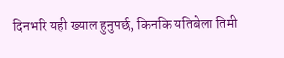दिनभरि यही ख्याल हुनुपर्छ, किनकि यतिबेला तिमी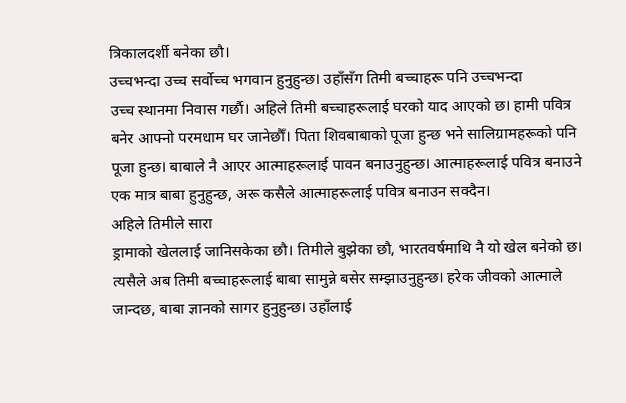त्रिकालदर्शी बनेका छौ।
उच्चभन्दा उच्च सर्वोच्च भगवान हुनुहुन्छ। उहाँसँग तिमी बच्चाहरू पनि उच्चभन्दा
उच्च स्थानमा निवास गर्छौ। अहिले तिमी बच्चाहरूलाई घरको याद आएको छ। हामी पवित्र
बनेर आफ्नो परमधाम घर जानेछौँ। पिता शिवबाबाको पूजा हुन्छ भने सालिग्रामहरूको पनि
पूजा हुन्छ। बाबाले नै आएर आत्माहरूलाई पावन बनाउनुहुन्छ। आत्माहरूलाई पवित्र बनाउने
एक मात्र बाबा हुनुहुन्छ, अरू कसैले आत्माहरूलाई पवित्र बनाउन सक्दैन।
अहिले तिमीले सारा
ड्रामाको खेललाई जानिसकेका छौ। तिमीले बुझेका छौ, भारतवर्षमाथि नै यो खेल बनेको छ।
त्यसैले अब तिमी बच्चाहरूलाई बाबा सामुन्ने बसेर सम्झाउनुहुन्छ। हरेक जीवको आत्माले
जान्दछ, बाबा ज्ञानको सागर हुनुहुन्छ। उहाँलाई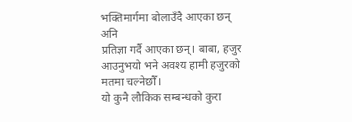भक्तिमार्गमा बोलाउँदै आएका छन् अनि
प्रतिज्ञा गर्दै आएका छन्। बाबा, हजुर आउनुभयो भने अवश्य हामी हजुरको मतमा चल्नेछौँ।
यो कुनै लौकिक सम्बन्धको कुरा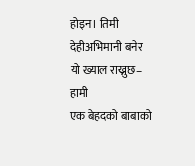होइन। तिमी देहीअभिमानी बनेर यो ख्याल राख्नुछ– हामी
एक बेहदको बाबाको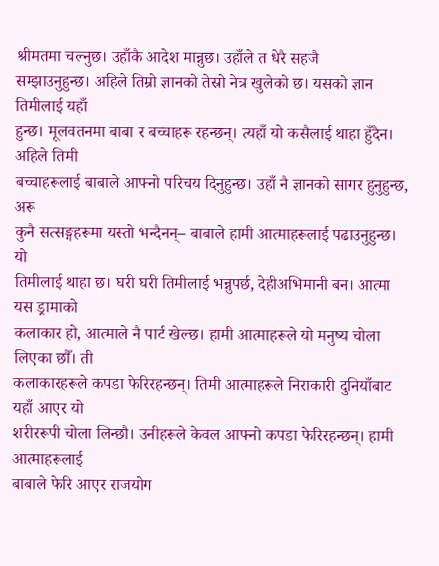श्रीमतमा चल्नुछ। उहाँकै आदेश मान्नुछ। उहाँले त धेरै सहजै
सम्झाउनुहुन्छ। अहिले तिम्रो ज्ञानको तेस्रो नेत्र खुलेको छ। यसको ज्ञान तिमीलाई यहाँ
हुन्छ। मूलवतनमा बाबा र बच्चाहरू रहन्छन्। त्यहाँ यो कसैलाई थाहा हुँदैन। अहिले तिमी
बच्चाहरूलाई बाबाले आफ्नो परिचय दिनुहुन्छ। उहाँ नै ज्ञानको सागर हुनुहुन्छ, अरू
कुनै सत्सङ्गहरूमा यस्तो भन्दैनन्– बाबाले हामी आत्माहरूलाई पढाउनुहुन्छ। यो
तिमीलाई थाहा छ। घरी घरी तिमीलाई भन्नुपर्छ, देहीअभिमानी बन। आत्मा यस ड्रामाको
कलाकार हो, आत्माले नै पार्ट खेल्छ। हामी आत्माहरूले यो मनुष्य चोला लिएका छौँ। ती
कलाकारहरूले कपडा फेरिरहन्छन्। तिमी आत्माहरूले निराकारी दुनियाँबाट यहाँ आएर यो
शरीररूपी चोला लिन्छौ। उनीहरूले केवल आफ्नो कपडा फेरिरहन्छन्। हामी आत्माहरूलाई
बाबाले फेरि आएर राजयोग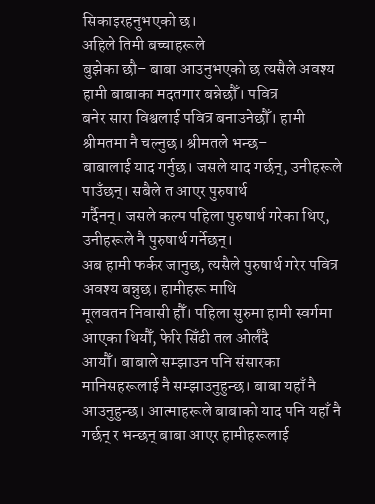सिकाइरहनुभएको छ।
अहिले तिमी बच्चाहरूले
बुझेका छौ– बाबा आउनुभएको छ त्यसैले अवश्य हामी बाबाका मदतगार बन्नेछौँ। पवित्र
बनेर सारा विश्वलाई पवित्र बनाउनेछौँ। हामी श्रीमतमा नै चल्नुछ। श्रीमतले भन्छ–
बाबालाई याद गर्नुछ। जसले याद गर्छन्, उनीहरूले पाउँछन्। सबैले त आएर पुरुषार्थ
गर्दैनन्। जसले कल्प पहिला पुरुषार्थ गरेका थिए, उनीहरूले नै पुरुषार्थ गर्नेछन्।
अब हामी फर्कर जानुछ, त्यसैले पुरुषार्थ गरेर पवित्र अवश्य बन्नुछ। हामीहरू माथि
मूलवतन निवासी हौँ। पहिला सुरुमा हामी स्वर्गमा आएका थियौँ, फेरि सिँढी तल ओर्लंदै
आयौँ। बाबाले सम्झाउन पनि संसारका मानिसहरूलाई नै सम्झाउनुहुन्छ। बाबा यहाँ नै
आउनुहुन्छ। आत्माहरूले बाबाको याद पनि यहाँ नै गर्छन् र भन्छन् बाबा आएर हामीहरूलाई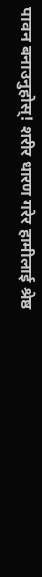पावन बनाउनुहोस्! शरीर धारण गरेर हामीलाई श्रेष्ठ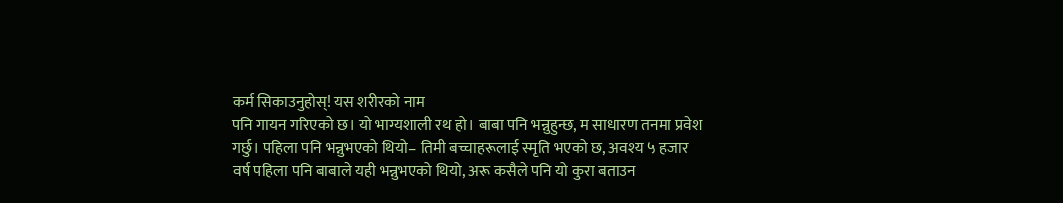कर्म सिकाउनुहोस्! यस शरीरको नाम
पनि गायन गरिएको छ। यो भाग्यशाली रथ हो। बाबा पनि भन्नुहुन्छ, म साधारण तनमा प्रवेश
गर्छु। पहिला पनि भन्नुभएको थियो– तिमी बच्चाहरूलाई स्मृति भएको छ, अवश्य ५ हजार
वर्ष पहिला पनि बाबाले यही भन्नुभएको थियो, अरू कसैले पनि यो कुरा बताउन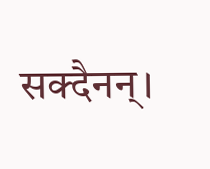सक्दैनन्।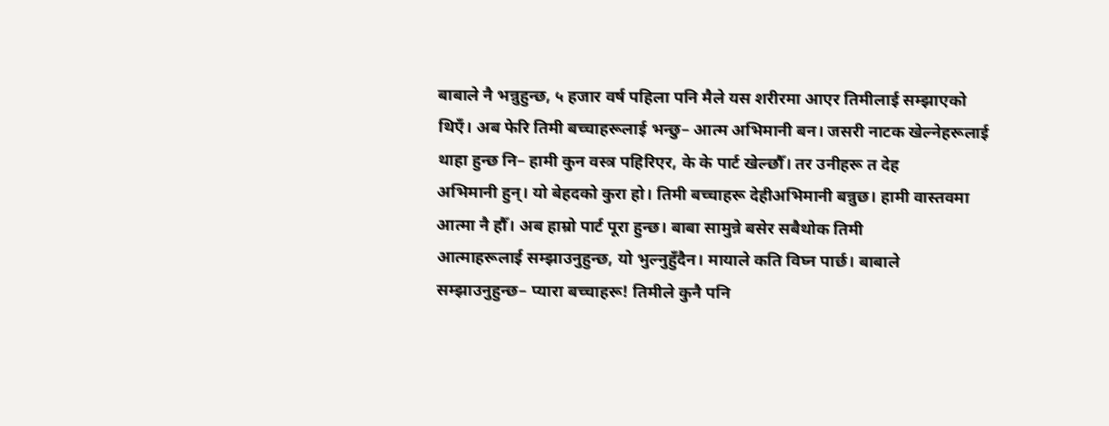बाबाले नै भन्नुहुन्छ, ५ हजार वर्ष पहिला पनि मैले यस शरीरमा आएर तिमीलाई सम्झाएको
थिएँ। अब फेरि तिमी बच्चाहरूलाई भन्छु– आत्म अभिमानी बन। जसरी नाटक खेल्नेहरूलाई
थाहा हुन्छ नि– हामी कुन वस्त्र पहिरिएर, के के पार्ट खेल्छौँ। तर उनीहरू त देह
अभिमानी हुन्। यो बेहदको कुरा हो। तिमी बच्चाहरू देहीअभिमानी बन्नुछ। हामी वास्तवमा
आत्मा नै हौँ। अब हाम्रो पार्ट पूरा हुन्छ। बाबा सामुन्ने बसेर सबैथोक तिमी
आत्माहरूलाई सम्झाउनुहुन्छ, यो भुल्नुहुँदैन। मायाले कति विघ्न पार्छ। बाबाले
सम्झाउनुहुन्छ– प्यारा बच्चाहरू! तिमीले कुनै पनि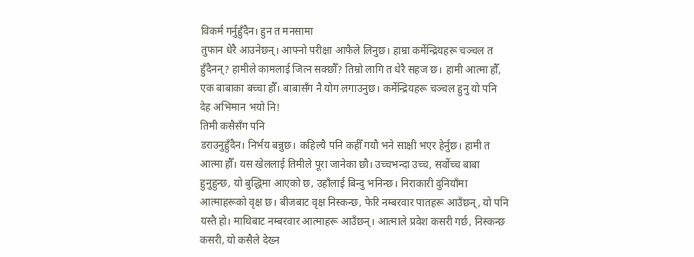विकर्म गर्नुहुँदैन। हुन त मनसामा
तुफान धेरै आउनेछन्। आफ्नो परीक्षा आफैले लिनुछ। हाम्रा कर्मेन्द्रियहरू चञ्चल त
हुँदैनन्? हामीले कामलाई जित्न सक्छौँ? तिम्रो लागि त धेरै सहज छ। हामी आत्मा हौँ,
एक बाबाका बच्चा हौँ। बाबासँग नै योग लगाउनुछ। कर्मेन्द्रियहरू चञ्चल हुनु यो पनि
देह अभिमान भयो नि!
तिमी कसैसँग पनि
डराउनुहुँदैन। निर्भय बन्नुछ। कहिल्यै पनि कहीँ गयौ भने साक्षी भएर हेर्नुछ। हामी त
आत्मा हौँ। यस खेललाई तिमीले पूरा जानेका छौ। उच्चभन्दा उच्च, सर्वोच्च बाबा
हुनुहुन्छ, यो बुद्धिमा आएको छ, उहाँलाई बिन्दु भनिन्छ। निराकारी दुनियाँमा
आत्माहरूको वृक्ष छ। बीजबाट वृक्ष निस्कन्छ, फेरि नम्बरवार पातहरू आउँछन्, यो पनि
यस्तै हो। माथिबाट नम्बरवार आत्माहरू आउँछन्। आत्माले प्रवेश कसरी गर्छ, निस्कन्छ
कसरी, यो कसैले देख्न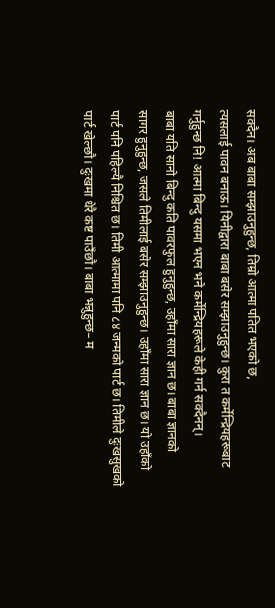सक्दैन। अब बाबा सम्झाउनुहुन्छ, तिम्रो आत्मा पतित भएको छ,
त्यसलाई पावन बनाऊ। यिनीद्वारा बाबा बसेर सम्झाउनुहुन्छ। कुरा त कर्मेन्द्रियहरूबाट
गर्नुहुन्छ नि! आत्मा बिन्दु यसमा भएन भने कर्मेन्द्रियहरूले केही गर्न सक्दैनन्।
बाबा यति सानो बिन्दु कति पावरफुल हुनुहुन्छ, उहाँमा सारा ज्ञान छ। बाबा ज्ञानको
सागर हुनुहुन्छ, जसले तिमीलाई बसेर सम्झाउनुहुन्छ। उहाँमा सारा ज्ञान छ। यो उहाँको
पार्ट पनि पहिल्यै निश्चित छ। तिमी आत्मामा पनि ८४ जन्मको पार्ट छ। तिमीले दुःखसुखको
पार्ट खेल्छौ। दुःखमा धेरै कष्ट पाउँछौ। बाबा भन्नुहुन्छ– म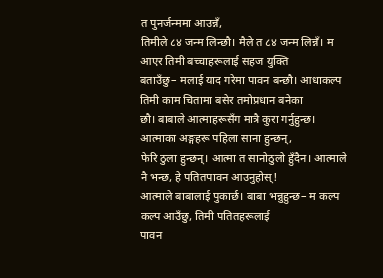त पुनर्जन्ममा आउन्नँ,
तिमीले ८४ जन्म लिन्छौ। मैले त ८४ जन्म लिन्नँ। म आएर तिमी बच्चाहरूलाई सहज युक्ति
बताउँछु– मलाई याद गरेमा पावन बन्छौ। आधाकल्प तिमी काम चितामा बसेर तमोप्रधान बनेका
छौ। बाबाले आत्माहरूसँग मात्रै कुरा गर्नुहुन्छ। आत्माका अङ्गहरू पहिला साना हुन्छन्,
फेरि ठुला हुन्छन्। आत्मा त सानोठुलो हुँदैन। आत्माले नै भन्छ, हे पतितपावन आउनुहोस्!
आत्माले बाबालाई पुकार्छ। बाबा भन्नुहुन्छ– म कल्प कल्प आउँछु, तिमी पतितहरूलाई
पावन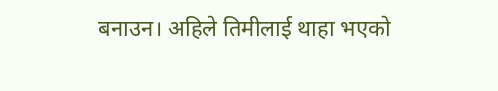बनाउन। अहिले तिमीलाई थाहा भएको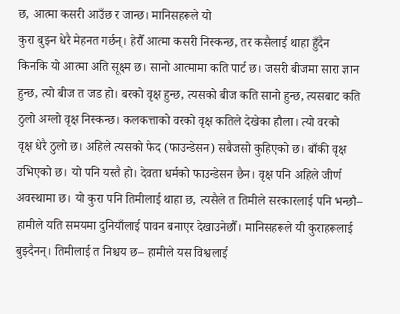छ, आत्मा कसरी आउँछ र जान्छ। मानिसहरूले यो
कुरा बुझ्न धेरै मेहनत गर्छन्। हेरौँ आत्मा कसरी निस्कन्छ, तर कसैलाई थाहा हुँदैन
किनकि यो आत्मा अति सूक्ष्म छ। सानो आत्मामा कति पार्ट छ। जसरी बीजमा सारा ज्ञान
हुन्छ, त्यो बीज त जड हो। बरको वृक्ष हुन्छ, त्यसको बीज कति सानो हुन्छ, त्यसबाट कति
ठुलो अग्लो वृक्ष निस्कन्छ। कलकत्ताको वरको वृक्ष कतिले देखेका हौला। त्यो वरको
वृक्ष धेरै ठुलो छ। अहिले त्यसको फेद (फाउन्डेसन) सबैजसो कुहिएको छ। बाँकी वृक्ष
उभिएको छ। यो पनि यस्तै हो। देवता धर्मको फाउन्डेसन छैन। वृक्ष पनि अहिले जीर्ण
अवस्थामा छ। यो कुरा पनि तिमीलाई थाहा छ, त्यसैले त तिमीले सरकारलाई पनि भन्छौ–
हामीले यति समयमा दुनियाँलाई पावन बनाएर देखाउनेछौँ। मानिसहरूले यी कुराहरूलाई
बुझ्दैनन्। तिमीलाई त निश्चय छ– हामीले यस विश्वलाई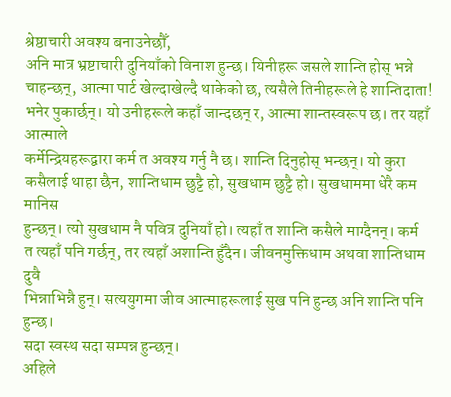श्रेष्ठाचारी अवश्य बनाउनेछौँ,
अनि मात्र भ्रष्टाचारी दुनियाँको विनाश हुन्छ। यिनीहरू जसले शान्ति होस् भन्ने
चाहन्छन्, आत्मा पार्ट खेल्दाखेल्दै थाकेको छ, त्यसैले तिनीहरूले हे शान्तिदाता!
भनेर पुकार्छन्। यो उनीहरूले कहाँ जान्दछन् र, आत्मा शान्तस्वरूप छ। तर यहाँ आत्माले
कर्मेन्द्रियहरूद्वारा कर्म त अवश्य गर्नु नै छ। शान्ति दिनुहोस् भन्छन्। यो कुरा
कसैलाई थाहा छैन, शान्तिधाम छुट्टै हो, सुखधाम छुट्टै हो। सुखधाममा धेरै कम मानिस
हुन्छन्। त्यो सुखधाम नै पवित्र दुनियाँ हो। त्यहाँ त शान्ति कसैले माग्दैनन्। कर्म
त त्यहाँ पनि गर्छन्, तर त्यहाँ अशान्ति हुँदैन। जीवनमुक्तिधाम अथवा शान्तिधाम दुवै
भिन्नाभिन्नै हुन्। सत्ययुगमा जीव आत्माहरूलाई सुख पनि हुन्छ अनि शान्ति पनि हुन्छ।
सदा स्वस्थ सदा सम्पन्न हुन्छन्।
अहिले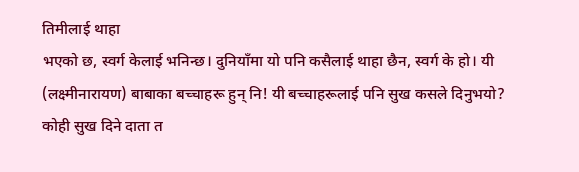तिमीलाई थाहा
भएको छ, स्वर्ग केलाई भनिन्छ। दुनियाँमा यो पनि कसैलाई थाहा छैन, स्वर्ग के हो। यी
(लक्ष्मीनारायण) बाबाका बच्चाहरू हुन् नि! यी बच्चाहरूलाई पनि सुख कसले दिनुभयो?
कोही सुख दिने दाता त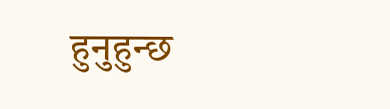हुनुहुन्छ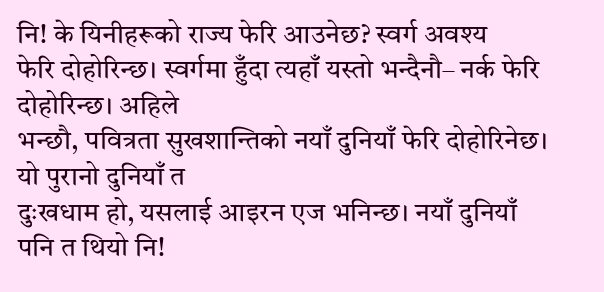नि! के यिनीहरूको राज्य फेरि आउनेछ? स्वर्ग अवश्य
फेरि दोहोरिन्छ। स्वर्गमा हुँदा त्यहाँ यस्तो भन्दैनौ– नर्क फेरि दोहोरिन्छ। अहिले
भन्छौ, पवित्रता सुखशान्तिको नयाँ दुनियाँ फेरि दोहोरिनेछ। यो पुरानो दुनियाँ त
दुःखधाम हो, यसलाई आइरन एज भनिन्छ। नयाँ दुनियाँ पनि त थियो नि!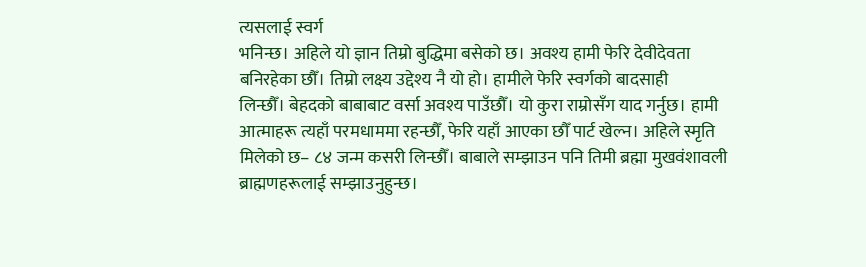त्यसलाई स्वर्ग
भनिन्छ। अहिले यो ज्ञान तिम्रो बुद्धिमा बसेको छ। अवश्य हामी फेरि देवीदेवता
बनिरहेका छौँ। तिम्रो लक्ष्य उद्देश्य नै यो हो। हामीले फेरि स्वर्गको बादसाही
लिन्छौँ। बेहदको बाबाबाट वर्सा अवश्य पाउँछौँ। यो कुरा राम्रोसँग याद गर्नुछ। हामी
आत्माहरू त्यहाँ परमधाममा रहन्छौँ, फेरि यहाँ आएका छौँ पार्ट खेल्न। अहिले स्मृति
मिलेको छ– ८४ जन्म कसरी लिन्छौँ। बाबाले सम्झाउन पनि तिमी ब्रह्मा मुखवंशावली
ब्राह्मणहरूलाई सम्झाउनुहुन्छ।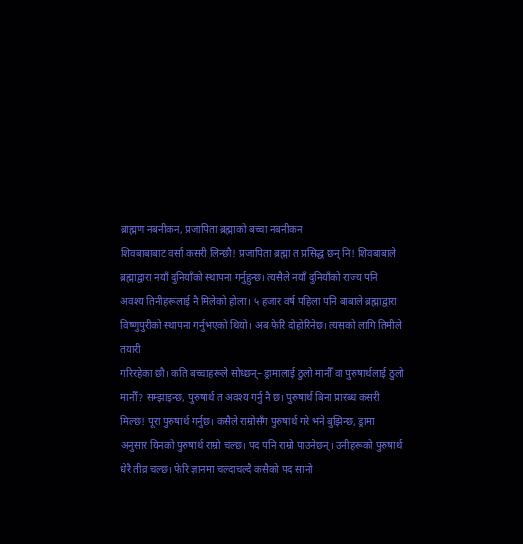ब्राह्मण नबनीकन, प्रजापिता ब्रह्माको बच्चा नबनीकन
शिवबाबाबाट वर्सा कसरी लिन्छौ! प्रजापिता ब्रह्मा त प्रसिद्ध छन् नि! शिवबाबाले
ब्रह्माद्वारा नयाँ दुनियाँको स्थापना गर्नुहुन्छ। त्यसैले नयाँ दुनियाँको राज्य पनि
अवश्य तिनीहरूलाई नै मिलेको होला। ५ हजार वर्ष पहिला पनि बाबाले ब्रह्माद्वारा
विष्णुपुरीको स्थापना गर्नुभएको थियो। अब फेरि दोहोरिनेछ। त्यसको लागि तिमीले तयारी
गरिरहेका छौ। कति बच्चाहरूले सोध्छन्– ड्रामालाई ठुलो मानौँ वा पुरुषार्थलाई ठुलो
मानौँ? सम्झाइन्छ, पुरुषार्थ त अवश्य गर्नु नै छ। पुरुषार्थ बिना प्रारब्ध कसरी
मिल्छ! पूरा पुरुषार्थ गर्नुछ। कसैले राम्रोसँग पुरुषार्थ गरे भने बुझिन्छ, ड्रामा
अनुसार यिनको पुरुषार्थ राम्रो चल्छ। पद पनि राम्रो पाउनेछन्। उनीहरूको पुरुषार्थ
धेरै तीव्र चल्छ। फेरि ज्ञानमा चल्दाचल्दै कसैको पद सानो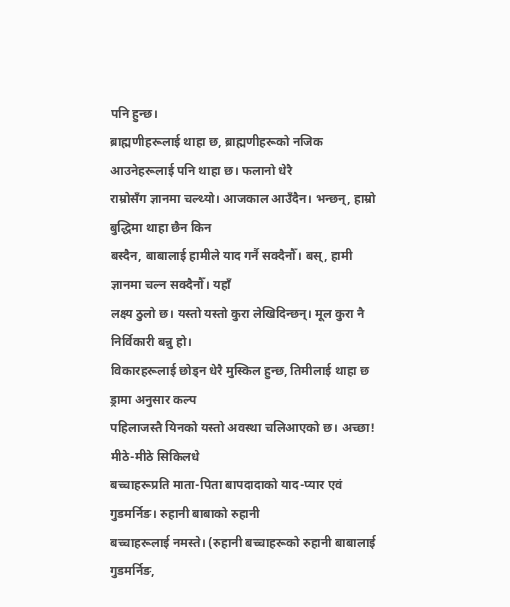पनि हुन्छ।
ब्राह्मणीहरूलाई थाहा छ, ब्राह्मणीहरूको नजिक आउनेहरूलाई पनि थाहा छ। फलानो धेरै
राम्रोसँग ज्ञानमा चल्थ्यो। आजकाल आउँदैन। भन्छन्, हाम्रो बुद्धिमा थाहा छैन किन
बस्दैन, बाबालाई हामीले याद गर्नै सक्दैनौँ। बस्, हामी ज्ञानमा चल्न सक्दैनौँ। यहाँ
लक्ष्य ठुलो छ। यस्तो यस्तो कुरा लेखिदिन्छन्। मूल कुरा नै निर्विकारी बन्नु हो।
विकारहरूलाई छोड्न धेरै मुस्किल हुन्छ, तिमीलाई थाहा छ ड्रामा अनुसार कल्प
पहिलाजस्तै यिनको यस्तो अवस्था चलिआएको छ। अच्छा!
मीठे-मीठे सिकिलधे
बच्चाहरूप्रति माता-पिता बापदादाको याद-प्यार एवं गुडमर्निङ। रुहानी बाबाको रुहानी
बच्चाहरूलाई नमस्ते। (रुहानी बच्चाहरूको रुहानी बाबालाई गुडमर्निङ,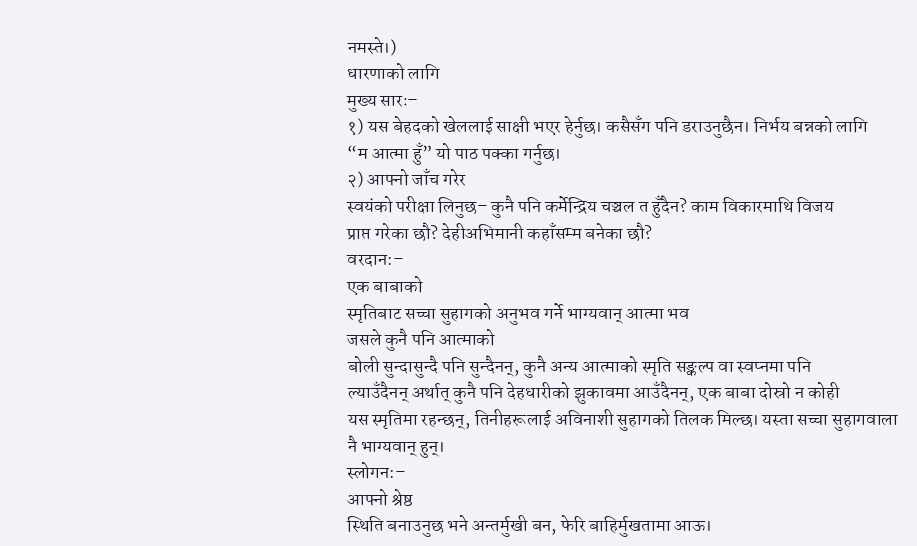नमस्ते।)
धारणाको लागि
मुख्य सारः–
१) यस बेहदको खेललाई साक्षी भएर हेर्नुछ। कसैसँग पनि डराउनुछैन। निर्भय बन्नको लागि
“म आत्मा हुँ” यो पाठ पक्का गर्नुछ।
२) आफ्नो जाँच गरेर
स्वयंको परीक्षा लिनुछ– कुनै पनि कर्मेन्द्रिय चञ्चल त हुँदैन? काम विकारमाथि विजय
प्राप्त गरेका छौ? देहीअभिमानी कहाँसम्म बनेका छौ?
वरदान:–
एक बाबाको
स्मृतिबाट सच्चा सुहागको अनुभव गर्ने भाग्यवान् आत्मा भव
जसले कुनै पनि आत्माको
बोली सुन्दासुन्दै पनि सुन्दैनन्, कुनै अन्य आत्माको स्मृति सङ्कल्प वा स्वप्नमा पनि
ल्याउँदैनन् अर्थात् कुनै पनि देहधारीको झुकावमा आउँदैनन्, एक बाबा दोस्रो न कोही
यस स्मृतिमा रहन्छन्, तिनीहरूलाई अविनाशी सुहागको तिलक मिल्छ। यस्ता सच्चा सुहागवाला
नै भाग्यवान् हुन्।
स्लोगन:–
आफ्नो श्रेष्ठ
स्थिति बनाउनुछ भने अन्तर्मुखी बन, फेरि बाहिर्मुखतामा आऊ।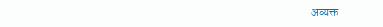अव्यक्त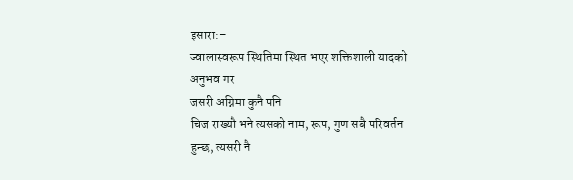इसारा:–
ज्वालास्वरूप स्थितिमा स्थित भएर शक्तिशाली यादको अनुभव गर
जसरी अग्निमा कुनै पनि
चिज राख्यौ भने त्यसको नाम, रूप, गुण सबै परिवर्तन हुन्छ, त्यसरी नै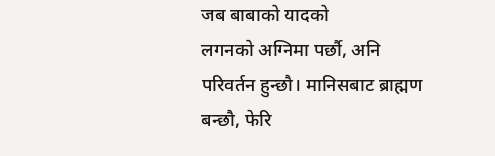जब बाबाको यादको
लगनको अग्निमा पर्छौ, अनि परिवर्तन हुन्छौ। मानिसबाट ब्राह्मण बन्छौ, फेरि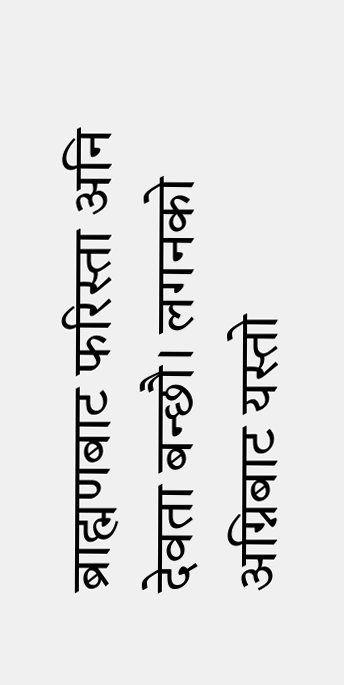ब्राह्मणबाट फरिस्ता अनि देवता बन्छौ। लगनको अग्निबाट यस्तो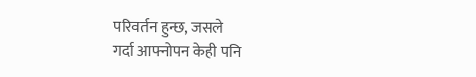परिवर्तन हुन्छ, जसले
गर्दा आफ्नोपन केही पनि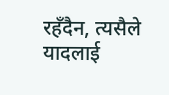रहँदैन, त्यसैले यादलाई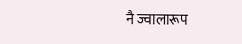नै ज्वालारूप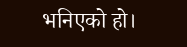भनिएको हो।